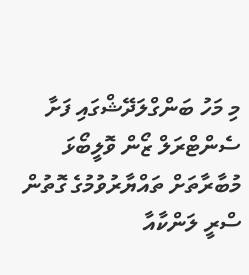މި މަހު ބަންގްލަދޭޝްގައި ފަށާ ސެންޓްރަލް ޒޯން ވޮލީބޯޅަ މުބާރާތަށް ތައްޔާރުވުމުގެ ގޮތުން ސްރީ ލަންކާއާ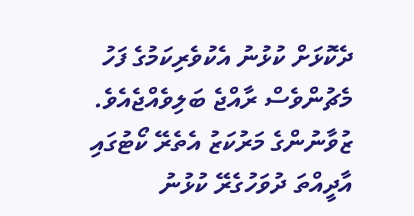ދެކޮޅަށް ކުޅުނު އެކުވެރިކަމުގެ ފަހު މެޗުންވެސް ރާއްޖެ ބަލިވެއްޖެއެވެ.
ޒުވާނުންގެ މަރުކަޒު އެތެރޭ ކޯޓުގައި އާދީއްތަ ދުވަހުގެރޭ ކުޅުނު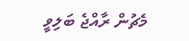މެޗުން ރާއްޖެ ބަލިވީ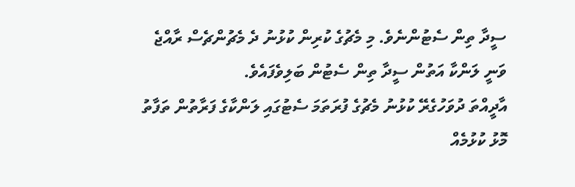ސީދާ ތިން ސެޓުންނެވެ. މި މެޗުގެ ކުރިން ކުޅުނު ދެ މެޗުންޗެސް ރާއްޖެ ވަނީ ލަންކާ އަތުން ސީދާ ތިން ސެޓުން ބަލިވެފައެވެ.
އާދީއްތަ ދުވަހުގެރޭ ކުޅުނު މެޗުގެ ފުރަތަމަ ސެޓުގައި ލަންކާގެ ފަރާތުން ތަފާތު މޮޅު ކުޅުމެއް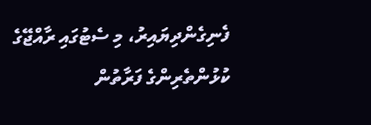ފެނިގެންދިޔައިރު، މި ސެޓުގައި ރާއްޖޭގެ ކުޅުންތެރިންގެ ފަރާތުން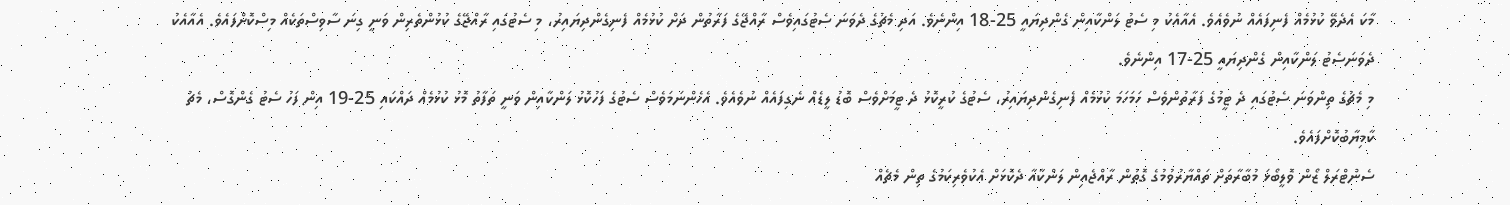މާކަ އެދެވޭ ކުޅުމެއް ފެނިފައެއް ނުވެއެވެ. އެއާއެކު މި ސެޓު ލަންކާއިން ގެންދިޔައީ 25-18 އިންނެވެ. އަދި މެޗުގެ ދެވަނަ ސެޓުގައިވެސް ރާއްޖޭގެ ފަރާތުން ދަށް ކުޅުމެއް ފެނިގެންދިޔައިރު، މި ސެޓުގައި ރާއްޖޭގެ ކުޅުންތެރިން ވަނީ ގިނަ ސާވިސްތަކެއް މިސްކޮށްފައެވެ. އެއާއެކު ދެވަނަސެޓު ލަންކާއިން ގެންދިޔައީ 25-17 އިންނެވެ.
މި މެޗުގެ ތިންވަނަ ސެޓުގައި ދެ ޓީމުގެ ފަރާތުންވެސް ހަމަހަމަ ކުޅުމެއް ފެނިގެންދިޔައިރު، ސެޓުގެ ކުރީކޮޅު ދެ ޓީމަށްވެސް ބޮޑު ލީޑެއް ނެގިފައެއް ނުވެއެވެ. އެހެންނަމަވެސް ސެޓުގެ ފަހުކޮޅު ލަންކާއިން ވަނީ ތަފާތު މޮޅު ކުޅުމެއް ދައްކައި 25-19 އިން ފަހު ސެޓު ގެންގޮސް، މެޗު ކާމިޔާބުކޮށްފައެވެ.
ސެންޓްރަލް ޒޯން ވޮލީބޯޅަ މުބާރާތަށް ތައްޔާރުވުމުގެ ގޮތުން ރާއްޖެއިން ލަންކާއާ ދެކޮޅަށް އެކުވެރިކަމުގެ ތިން މެޗެއް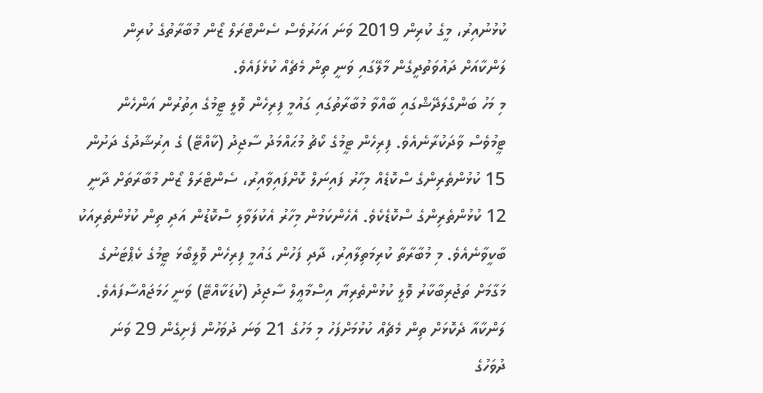ކުޅުނުއިރު، މީގެ ކުރިން 2019 ވަނަ އަހަރުވެސް ސެންޓްރަލް ޒޯން މުބާރާތުގެ ކުރިން ލަންކާއަށް ދައުވަތުދީގެން މާލޭގައި ވަނީ ތިން މެޗެއް ކުޅެފައެވެ.
މި މަހު ބަންގްލަދޭޝްގައި ބާއްވާ މުބާރާތުގައި ގައުމީ ފިރިހެން ވޮލީ ޓީމުގެ އިތުރުން އަންހެން ޓީމުވެސް ވާދަކުރާނެއެވެ. ފިރިހެން ޓީމުގެ ކޯޗު މުޙައްމަދު ސާޖިދު (ކާއްޓޭ) ގެ އިރުޝާދުގެ ދަށުން 15 ކުޅުންތެރިންގެ ސްކޮޑެއް މިހާރު ފައިނަލް ކޮށްފައިވާއިރު، ސެންޓްރަލް ޒޯން މުބާރާތަށް ދާނީ 12 ކުޅުންތެރިންގެ ސްކޮޑެކެވެ. އެހެންކަމުން މިހާރު އެކުލަވާލި ސްކޮޑުން އަދި ތިން ކުޅުންތެރިއަކު ބާކީވާނެއެވެ. މި މުބާރާތާ ކުރިމަތިލާއިރު، ދާދި ފަހުން ގައުމީ ފިރިހެން ވޮލީބޯޅަ ޓީމުގެ ކެޕްޓަނުގެ މަގާމަށް ތަޖުރިބާކާރު ވޮލީ ކުޅުންތެރިޔާ އިސްމާޢީލް ސާޖިދު (ކުޑަކާއްޓޭ) ވަނީ ހަމަޖައްސާފައެވެ.
ލަންކާއާ ދެކޮޅަށް ތިން މެޗެއް ކުޅުމަށްފަހު މި މަހުގެ 21 ވަނަ ދުވަހުން ފެށިގެން 29 ވަނަ ދުވަހުގެ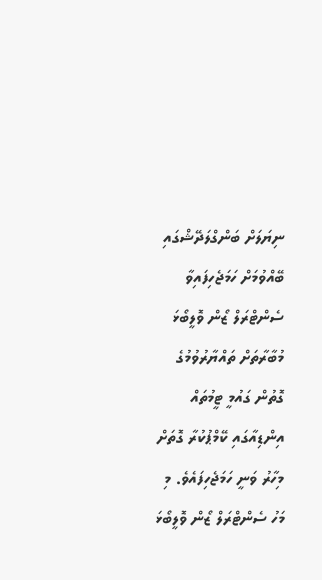ނިޔަލަށް ބަންގްލަދޭޝްގައި ބޭއްވުމަށް ހަމަޖެހިފައިވާ ސެންޓްރަލް ޒޯން ވޮލީބޯޅަ މުބާރާތަށް ތައްޔާރުވުމުގެ ގޮތުން ގައުމީ ޓީމުތައް އިންޑިއާގައި ކޭމްޕުކުރާ ގޮތަށް މިހާރު ވަނީ ހަމަޖެހިފައެވެ. މި މަހު ސެންޓްރަލް ޒޯން ވޮލީބޯޅަ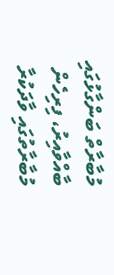މުބާރާތް ބަންގާޅުގައި ބާއްވާއިރު، ފިރިހެން މުބާރާތުގައި ވާދަކުރާ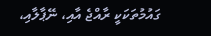ގައުމުތަކަކީ ރާއްޖެ އާއި، ނޭޕާލާއި،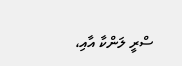ސްރީ ލަންކާ އާއި،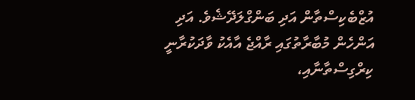އުޒްބެކިސްތާން އަދި ބަންގްލަދޭޝެވެ. އަދި އަންހެން މުބާރާތުގައި ރާއްޖެ އާއެކު ވާދަކުރާނީ ކިރްގިސްތާނާއި،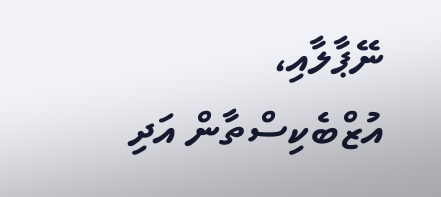ނޭޕާލާއި، އުޒްބެކިސްތާން އަދި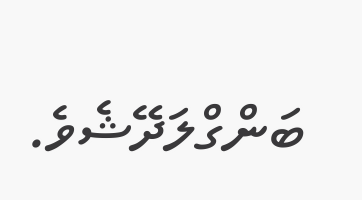ބަންގްލަދޭޝެވެ.